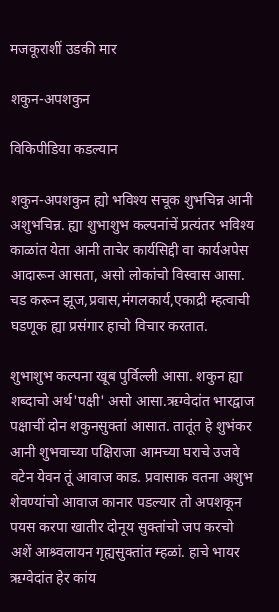मजकूराशीं उडकी मार

शकुन-अपशकुन

विकिपीडिया कडल्यान

शकुन-अपशकुन ह्यो भविश्य सचूक शुभचिन्न आनी अशुभचिन्न. ह्या शुभाशुभ कल्पनांचें प्रत्यंतर भविश्य काळांत येता आनी ताचेर कार्यसिद्दी वा कार्यअपेस आदारून आसता, असो लोकांचो विस्वास आसा. चड करून झूज,प्रवास,मंगलकार्य,एकाद्री म्हत्वाची घडणूक ह्या प्रसंगार हाचो विचार करतात.

शुभाशुभ कल्पना खूब पुर्विल्ली आसा. शकुन ह्या शब्दाचो अर्थ'पक्षी' असो आसा.ऋग्वेदांत भारद्वाज पक्षाचीं दोन शकुनसुक्तां आसात. तातूंत हे शुभंकर आनी शुभवाच्या पक्षिराजा आमच्या घराचे उजवे वटेन येवन तूं आवाज काड. प्रवासाक वतना अशुभ शेवण्यांचो आवाज कानार पडल्यार तो अपशकून पयस करपा खातीर दोनूय सुक्तांचो जप करचो अशें आश्र्वलायन गृह्यसुक्तांत म्हळां. हाचे भायर ऋग्वेदांत हेर कांय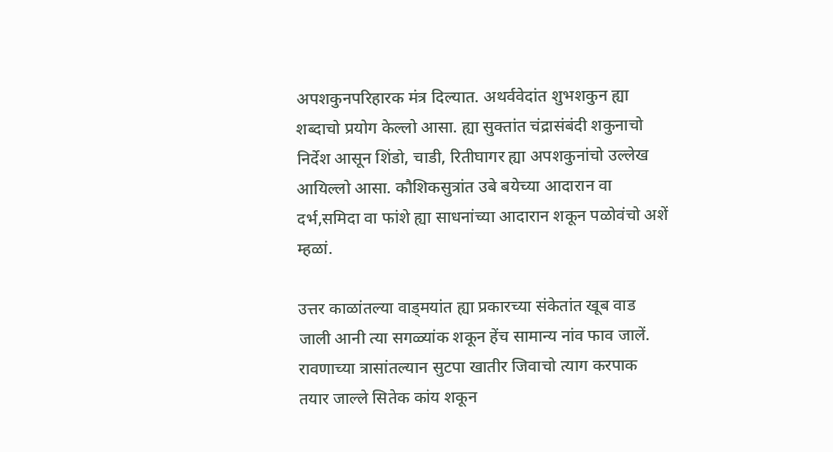अपशकुनपरिहारक मंत्र दिल्यात. अथर्ववेदांत शुभशकुन ह्या शब्दाचो प्रयोग केल्लो आसा. ह्या सुक्तांत चंद्रासंबंदी शकुनाचो निर्देश आसून शिंडो, चाडी, रितीघागर ह्या अपशकुनांचो उल्लेख आयिल्लो आसा. कौशिकसुत्रांत उबे बयेच्या आदारान वा दर्भ,समिदा वा फांशे ह्या साधनांच्या आदारान शकून पळोवंचो अशें म्हळां.

उत्तर काळांतल्या वाड्मयांत ह्या प्रकारच्या संकेतांत खूब वाड जाली आनी त्या सगळ्यांक शकून हेंच सामान्य नांव फाव जालें. रावणाच्या त्रासांतल्यान सुटपा खातीर जिवाचो त्याग करपाक तयार जाल्ले सितेक कांय शकून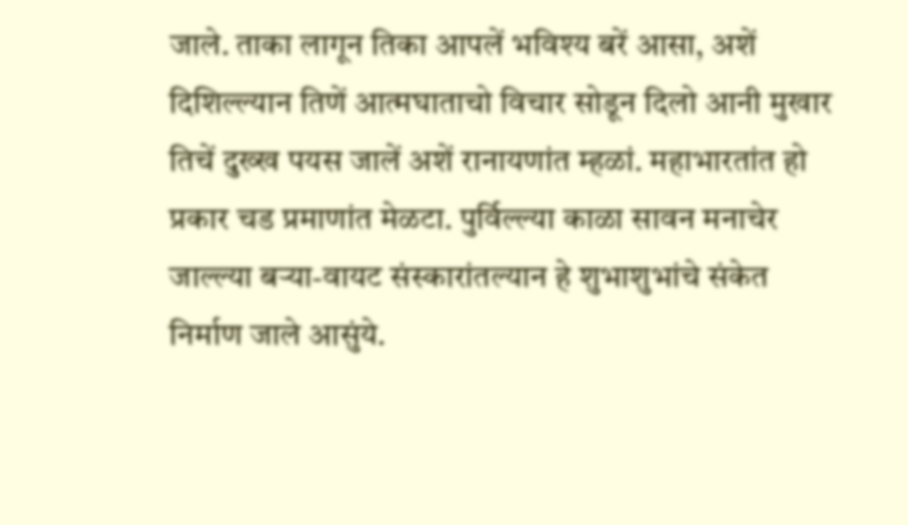जाले. ताका लागून तिका आपलें भविश्य बरें आसा, अशें दिशिल्ल्यान तिणें आत्मघाताचो विचार सोडून दिलो आनी मुखार तिचें दुख्ख पयस जालें अशें रानायणांत म्हळां. महाभारतांत हो प्रकार चड प्रमाणांत मेळटा. पुर्विल्ल्या काळा सावन मनाचेर जाल्ल्या बऱ्या-वायट संस्कारांतल्यान हे शुभाशुभांचे संकेत निर्माण जाले आसुंये.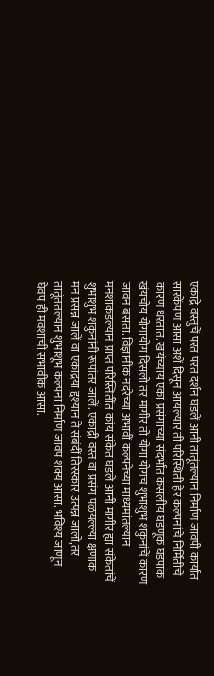एकाद्रे वस्तुचें परत परत दर्शन घडलें आनी तातूंतल्यान निर्माण जावपी कार्यांत सारकेंपण आसा अशें दिसून आयल्यार ती परिस्थिती हेर कल्पनांचे निर्मितीचे कारण धरतात. खयंच्याय एका प्रसंगाच्या संदर्भांत कसलीय घडणूक घडपाक खंयचोय योगायोग दिसलो तर मागीर तो योगा योगच शुभाशुभ शकुनांचें कारण जावन बसता. विज्ञानीक नदरेच्या अभावीं कल्पनेच्या माध्यमांतल्यान मनशाकडल्यान प्राप्त परिस्तितींत कांय संकेत घडले आनी मागीर ह्या संकेतांचें शुभाशुभ शकुनांनी रूपांतर जालें. एकाद्री वस्त वा प्रसंग पळयल्ल्या क्षणाक मन प्रसन्न जालें वा एकाद्रया द्दश्यान ते संबंदीं तिरस्कार उत्पन्न जालो,तर तातूंततल्यान शुभाशूभ कल्पना निर्माण जावप शक्य आसा. भविश्य जाणून घेवप ही मवशाची सभावीक आसा.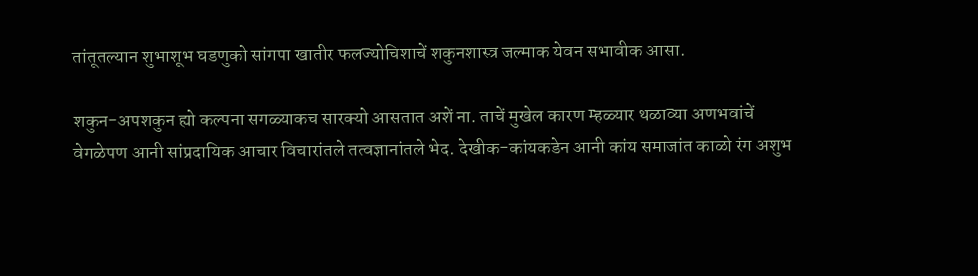तांतूतल्यान शुभाशूभ घडणुको सांगपा खातीर फलज्योचिशाचें शकुनशास्त्र जल्माक येवन सभावीक आसा.

शकुन-अपशकुन ह्यो कल्पना सगळ्याकच सारक्यो आसतात अशें ना. ताचें मुखेल कारण म्हळ्यार थळाव्या अणभवांचें वेगळेपण आनी सांप्रदायिक आचार विचारांतले तत्व‍ज्ञानांतले भेद. देखीक-कांयकडेन आनी कांय समाजांत काळो रंग अशुभ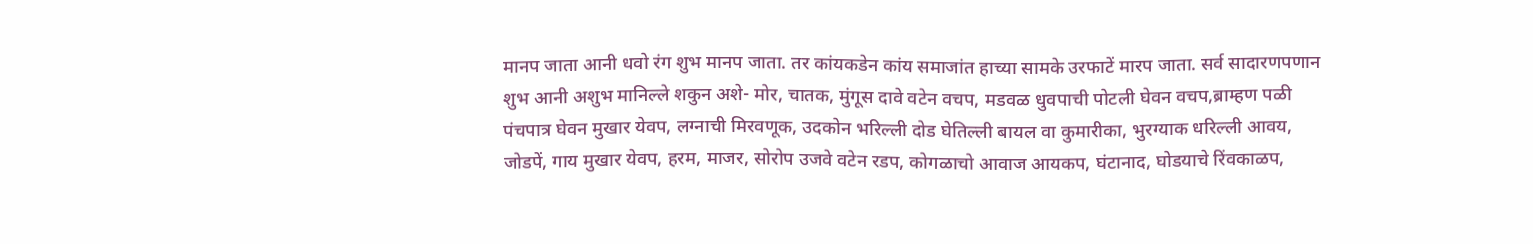मानप जाता आनी धवो रंग शुभ मानप जाता. तर कांयकडेन कांय समाजांत हाच्या सामके उरफाटें मारप जाता. सर्व सादारणपणान शुभ आनी अशुभ मानिल्ले शकुन अशे- मोर, चातक, मुंगूस दावे वटेन वचप, मडवळ धुवपाची पोटली घेवन वचप,ब्राम्हण पळी पंचपात्र घेवन मुखार येवप, लग्नाची मिरवणूक, उदकोन भरिल्ली दोड घेतिल्ली बायल वा कुमारीका, भुरग्याक धरिल्ली आवय, जोडपें, गाय मुखार येवप, हरम, माजर, सोरोप उजवे वटेन रडप, कोगळाचो आवाज आयकप, घंटानाद, घोडयाचे रिंवकाळप,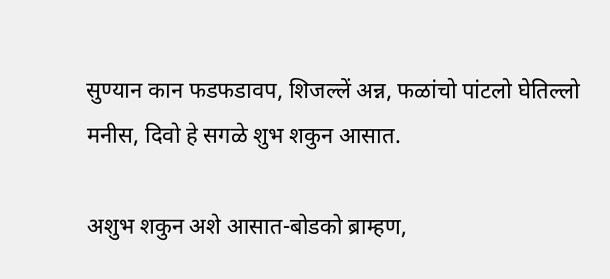सुण्यान कान फडफडावप, शिजल्लें अन्न, फळांचो पांटलो घेतिल्लो मनीस, दिवो हे सगळे शुभ शकुन आसात.

अशुभ शकुन अशे आसात-बोडको ब्राम्हण,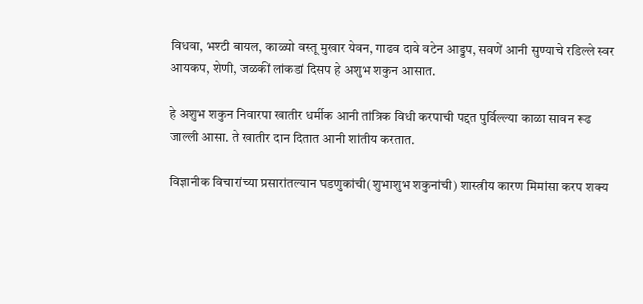विधवा, भश्टी बायल, काळ्यो वस्तू मुखार येवन, गाढव दावे वटेन आड्डप, सवणें आनी सुण्याचे रडिल्ले स्वर आयकप, शेणी, जळकीं लांकडां दिसप हे अशुभ शकुन आसात.

हे अशुभ शकुन निवारपा खातीर धर्मीक आनी तांत्रिक विधी करपाची पद्दत पुर्विल्ल्या काळा सावन रूढ जाल्ली आसा. ते खातीर दान दितात आनी शांतीय करतात.

विज्ञानीक विचारांच्या प्रसारांतल्यान घडणुकांची(शुभाशुभ शकुनांची) शास्त्रीय कारण मिमांसा करप शक्य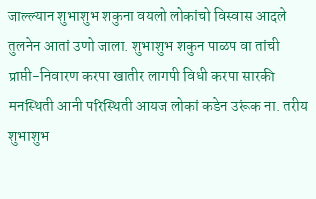जाल्ल्यान शुभाशुभ शकुना वयलो लोकांचो विस्वास आदले तुलनेन आतां उणो जाला. शुभाशुभ शकुन पाळप वा तांची प्राप्ती-निवारण करपा खातीर लागपी विधी करपा सारकी मनस्थिती आनी परिस्थिती आयज लोकां कडेन उरूंक ना. तरीय शुभाशुभ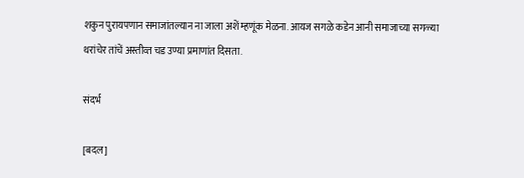शकुन पुरायपणान समाजांतल्यान ना जाला अशें म्हणूंक मेळना. आयज सगळे कडेन आनी समाजाच्या सगळ्या थरांचेर तांचें अस्तीव्त चड उण्या प्रमाणांत दिसता.

संदर्भ

[बदल]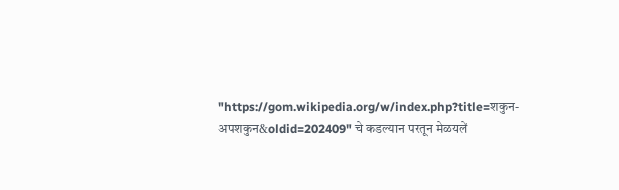"https://gom.wikipedia.org/w/index.php?title=शकुन-अपशकुन&oldid=202409" चे कडल्यान परतून मेळयलें